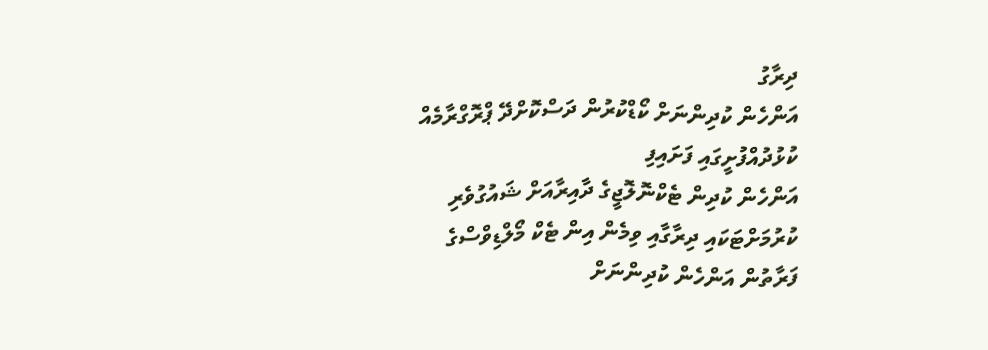ދިރާގު
އަންހެން ކުދިންނަށް ކޯޑްކުރުން ދަސްކޮށްދޭ ޕްރޮގްރާމެއް ކުޅުދުއްފުށީގައި ފަށައިފި
އަންހެން ކުދިން ޓެކްނޮލޮޖީގެ ދާއިރާއަށް ޝައުގުވެރި ކުރުމަށްޓަކައި ދިރާގާއި ވިމެން އިން ޓެކް މޯލްޑިވްސްގެ ފަރާތުން އަންހެން ކުދިންނަށް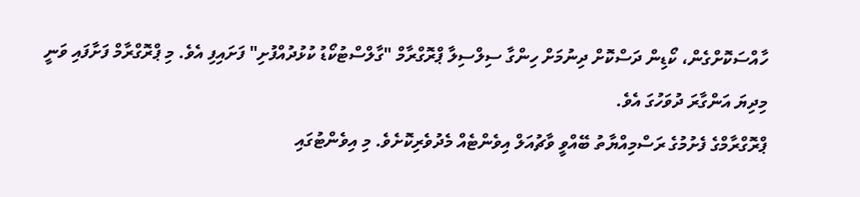ހާއްސަކޮށްގެން، ކޯޑިން ދަސްކޮށް ދިނުމަށް ހިންގާ ސިލްސިލާ ޕްރޮގްރާމް "ގާލްސްޓުކޯޑު ކުޅުދުއްފުށި" ފަށައިފި އެވެ. މި ޕްރޮގްރާމް ފަށާފައި ވަނީ މިދިޔަ އަންގާރަ ދުވަހުގަ އެވެ.
ޕްރޮގްރާމްގެ ފެށުމުގެ ރަސްމިއްޔާތު ބޭއްވީ ވާޗުއަލް އިވެންޓެއް މެދުވެރިކޮށެވެ. މި އިވެންޓުގައި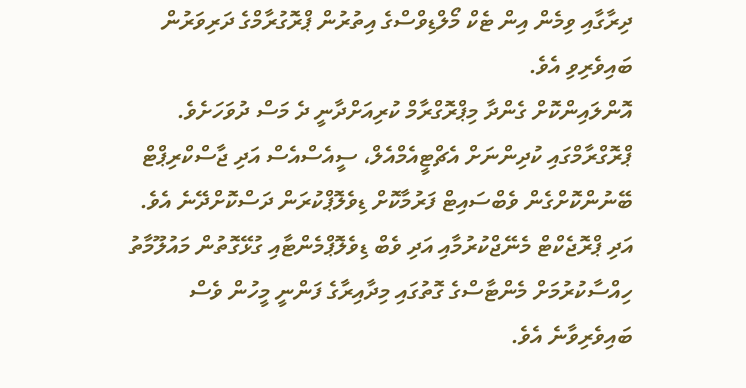ދިރާގާއި ވިމެން އިން ޓެކް މޯލްޑިވްސްގެ އިތުރުން ޕްރޮގުރާމްގެ ދަރިވަރުން ބައިވެރިވި އެވެ.
އޮންލައިންކޮށް ގެންދާ މިޕްރޮގްރާމް ކުރިއަށްދާނީ ދެ މަސް ދުވަހަށެވެ. ޕްރޮގްރާމްގައި ކުދިންނަށް އެޗްޓީއެމްއެލް، ސީއެސްއެސް އަދި ޖާސްކްރިޕްޓް ބޭނުންކޮށްގެން ވެބްސައިޓް ފަރުމާކޮށް ޑިވެލޮޕްކުރަން ދަސްކޮށްދޭނެ އެވެ. އަދި ޕްރޮޖެކްޓް މެނޭޖްކުރުމާއި އަދި ވެބް ޑިވެލޮޕްމެންޓާއި ގުޅޭގޮތުން މައުލޫމާތު ހިއްސާކުރުމަށް މެންޓާސްގެ ގޮތުގައި މިދާއިރާގެ ފަންނީ މީހުން ވެސް ބައިވެރިވާނެ އެވެ.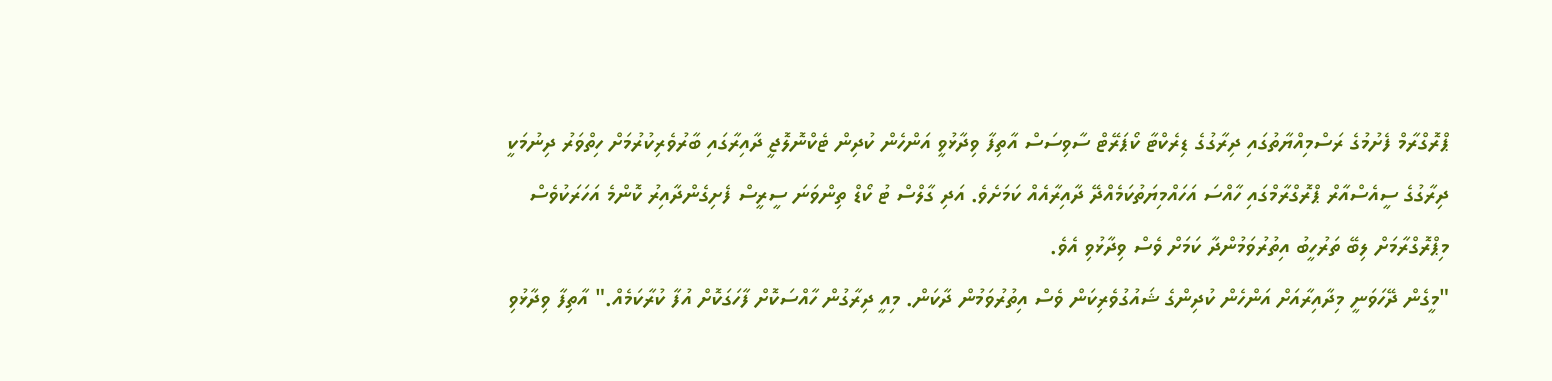ޕްރޮގްރާމް ފެށުމުގެ ރަސްމިއްޔާތުގައި ދިރާގުގެ ޑިރެކްޓާ ކޯޕަރޭޓް ސާވިސަސް އާތިފާ ވިދާޅުވީ އަންހެން ކުދިން ޓެކްނޮލޮޖީ ދާއިރާގައި ބާރުވެރިކުރުމަށް ހިތްވަރު ދިނުމަކީ ދިރާގުގެ ސީއެސްއާރް ޕްރޮގްރާމްގައި ހާއްސަ އަހައްމިޔަތުކަމެއްދޭ ދާއިރާއެއް ކަމަށެވެ. އަދި ގާލްސް ޓު ކޯޑް ތިންވަނަ ސީރީސް ފެށިގެންދާއިރު ކޮންމެ އަހަރަކުވެސް މިޕްރޮގްރާމަށް ލިބޭ ތަރުހީބު އިތުރުވަމުންދާ ކަމަށް ވެސް ވިދާޅުވި އެވެ.
"މީގެން ދޭހަވަނީ މިދާއިރާއަށް އަންހެން ކުދިންގެ ޝައުގުވެރިކަން ވެސް އިތުރުވަމުން ދާކަން. މިއީ ދިރާގުން ހާއްސަކޮށް ފާހަގަކޮށް އުފާ ކުރާކަމެއް." އާތިފާ ވިދާޅުވި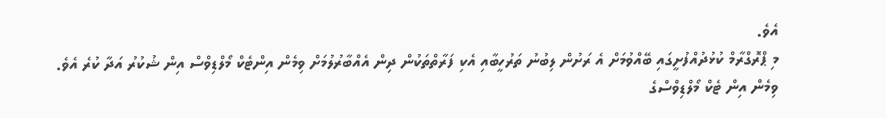އެވެ.
މި ޕްރޮގްރާމް ކުޅުދުއްފުށީގައި ބޭއްވުމަށް އެ ރަށުން ލިބުނު ތަރުހީބާއި އެކި ފަރާތްތަކުން ދިން އެއްބާރުލުމަށް ވިމެން އިންޓެކް މޯލްޑިވްސް އިން ޝުކުރު އަދާ ކުރެ އެވެ.
ވިމެން އިން ޓެކް މޯލްޑިވްސްގެ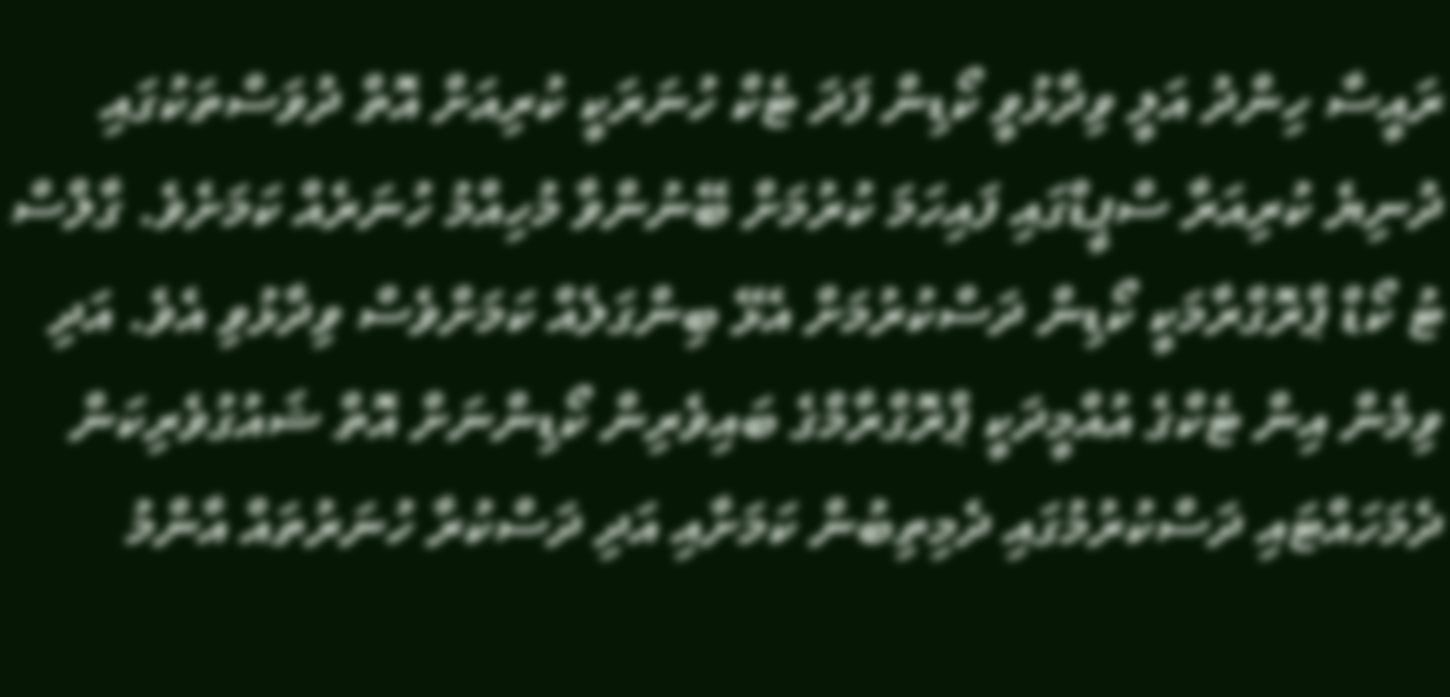ރައީސާ ހިންދު އަލީ ވިދާޅުވީ ކޯޑިން ފަދަ ޓެކް ހުނަރަކީ ކުރިއަށް އޮތް ދުވަސްތަކުގައި ދުނިޔެ ކުރިއަރާ ސްޕީޑްގައި ފައިހަމަ ކުރުމަށް ބޭނުންވާ މުހިއްމު ހުނަރެއް ކަމަށެވެ. ގާލްސް ޓު ކޯޑް ޕްރޮގްރާމަކީ ކޯޑިން ދަސްކުރުމަށް އެޅޭ ބިންގަލެއް ކަމަށްވެސް ވިދާޅުވި އެވެ. އަދި ވިމެން އިން ޓެކްގެ އުއްމީދަކީ ޕްރޮގްރާމްގެ ބައިވެރިން ކޯޑިންނަށް އޮތް ޝައުގުވެރިކަން ދެމަހައްޓައި ދަސްކުރުމުގައި ދެމިތިބުން ކަމަށާއި އަދި ދަސްކުރާ ހުނަރުތައް އާންމު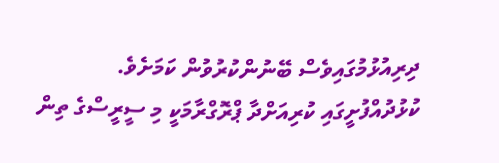ދިރިއުޅުމުގައިވެސް ބޭނުންކުރުވުން ކަމަށެވެ.
ކުޅުދުއްފުށީގައި ކުރިއަށްދާ ޕްރޮގްރާމަކީ މި ސީރީސްގެ ތިން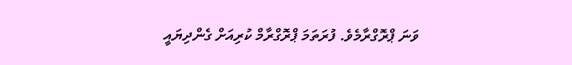ވަނަ ޕްރޮގްރާމެވެ. ފުރަތަމަ ޕްރޮގްރާމް ކުރިއަށް ގެންދިޔައީ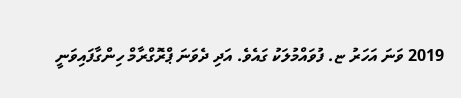2019 ވަނަ އަހަރު ޏ. ފުވައްމުލަކު ގައެވެ. އަދި ދެވަނަ ޕްރޮގްރާމް ހިންގާފައިވަނީ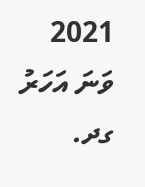2021 ވަނަ އަހަރު ގދ.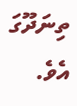ތިނަދޫގަ އެވެ.